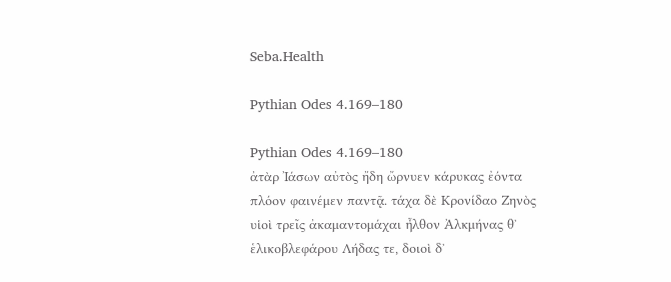Seba.Health

Pythian Odes 4.169–180

Pythian Odes 4.169–180
ἀτὰρ Ἰάσων αὐτὸς ἤδη ὤρνυεν κάρυκας ἐόντα πλόον φαινέμεν παντᾷ. τάχα δὲ Κρονίδαο Ζηνὸς υἱοὶ τρεῖς ἀκαμαντομάχαι ἦλθον Ἀλκμήνας θʼ ἑλικοβλεφάρου Λήδας τε, δοιοὶ δʼ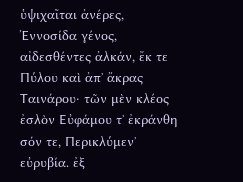ὑψιχαῖται ἀνέρες, Ἐννοσίδα γένος, αἰδεσθέντες ἀλκάν, ἔκ τε Πύλου καὶ ἀπʼ ἄκρας Ταινάρου· τῶν μὲν κλέος ἐσλὸν Εὐφάμου τʼ ἐκράνθη σόν τε, Περικλύμενʼ εὐρυβία. ἐξ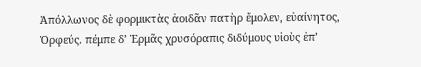Ἀπόλλωνος δὲ φορμικτὰς ἀοιδᾶν πατὴρ ἔμολεν, εὐαίνητος, Ὀρφεύς. πέμπε δʼ Ἑρμᾶς χρυσόραπις διδύμους υἱοὺς ἐπʼ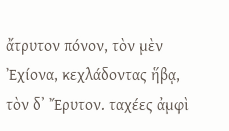ἄτρυτον πόνον, τὸν μὲν Ἐχίονα, κεχλάδοντας ἥβᾳ, τὸν δʼ Ἔρυτον. ταχέες ἀμφὶ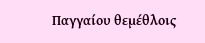Παγγαίου θεμέθλοις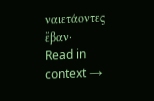ναιετάοντες ἔβαν·
Read in context →